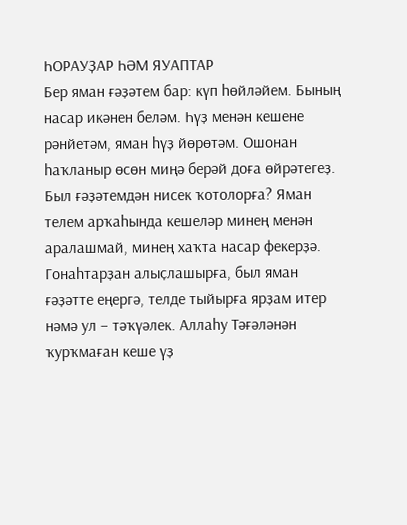ҺОРАУҘАР ҺӘМ ЯУАПТАР
Бер яман ғәҙәтем бар: күп һөйләйем. Бының насар икәнен беләм. Һүҙ менән кешене рәнйетәм, яман һүҙ йөрөтәм. Ошонан һаҡланыр өсөн миңә берәй доға өйрәтегеҙ. Был ғәҙәтемдән нисек ҡотолорға? Яман телем арҡаһында кешеләр минең менән аралашмай, минең хаҡта насар фекерҙә.
Гонаһтарҙан алыҫлашырға, был яман ғәҙәтте еңергә, телде тыйырға ярҙам итер нәмә ул – тәҡүәлек. Аллаһу Тәғәләнән ҡурҡмаған кеше үҙ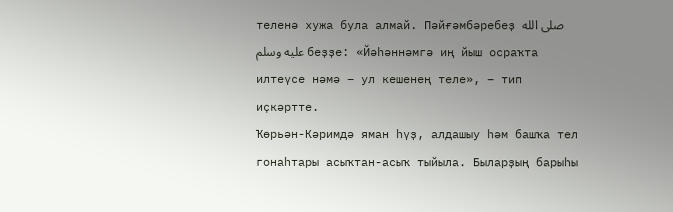теленә хужа була алмай. Пәйғәмбәребеҙ صلى الله عليه وسلم беҙҙе: «Йәһәннәмгә иң йыш осраҡта илтеүсе нәмә – ул кешенең теле», – тип иҫкәртте.
Ҡөрьән-Кәримдә яман һүҙ, алдашыу һәм башҡа тел гонаһтары асыҡтан-асыҡ тыйыла. Быларҙың барыһы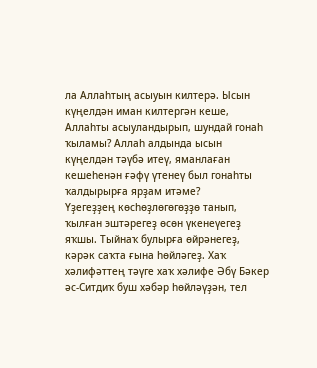ла Аллаһтың асыуын килтерә. Ысын күңелдән иман килтергән кеше, Аллаһты асыуландырып, шундай гонаһ ҡыламы? Аллаһ алдында ысын күңелдән тәүбә итеү, яманлаған кешеһенән ғәфү үтенеү был гонаһты ҡалдырырға ярҙам итәме?
Үҙегеҙҙең көсһөҙлөгөгөҙҙө танып, ҡылған эштәрегеҙ өсөн үкенеүегеҙ яҡшы. Тыйнаҡ булырға өйрәнегеҙ, кәрәк саҡта ғына һөйләгеҙ. Хаҡ хәлифәттең тәүге хаҡ хәлифе Әбү Бәкер әс-Ситдиҡ буш хәбәр һөйләүҙән, тел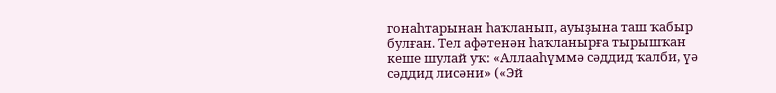гонаһтарынан һаҡланып, ауыҙына таш ҡабыр булған. Тел афәтенән һаҡланырға тырышҡан кеше шулай уҡ: «Аллааhүммә сәддид ҡалби, үә сәддид лисәни» («Эй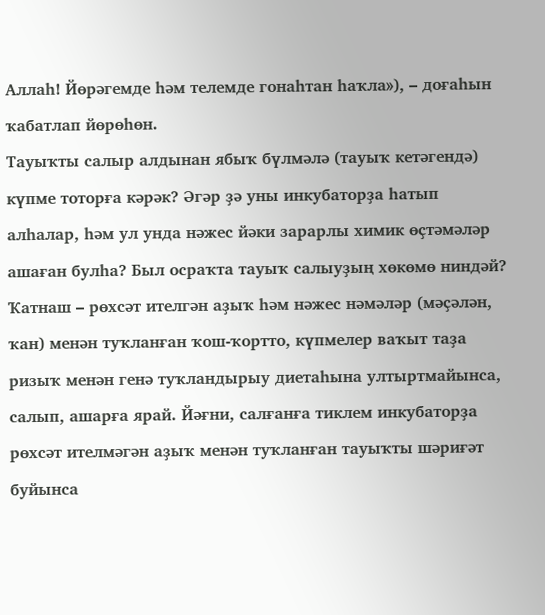Аллаh! Йөрәгемде һәм телемде гонаһтан һаҡла»), – доғаһын ҡабатлап йөрөһөн.
Тауыҡты салыр алдынан ябыҡ бүлмәлә (тауыҡ кетәгендә) күпме тоторға кәрәк? Әгәр ҙә уны инкубаторҙа һатып алһалар, һәм ул унда нәжес йәки зарарлы химик өҫтәмәләр ашаған булһа? Был осраҡта тауыҡ салыуҙың хөкөмө ниндәй?
Ҡатнаш – рөхсәт ителгән аҙыҡ һәм нәжес нәмәләр (мәҫәлән, ҡан) менән туҡланған ҡош-ҡортто, күпмелер ваҡыт таҙа ризыҡ менән генә туҡландырыу диетаһына ултыртмайынса, салып, ашарға ярай. Йәғни, салғанға тиклем инкубаторҙа рөхсәт ителмәгән аҙыҡ менән туҡланған тауыҡты шәриғәт буйынса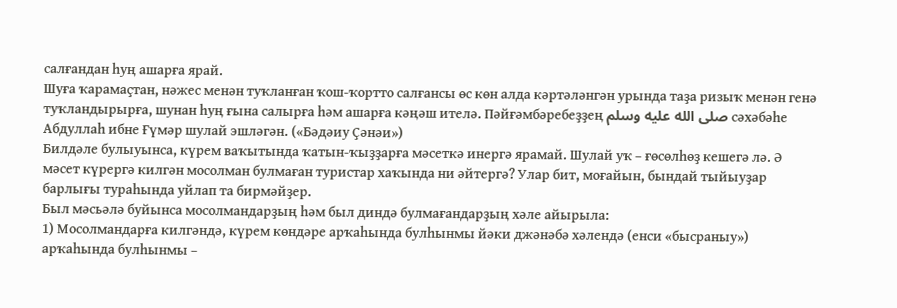салғандан һуң ашарға ярай.
Шуға ҡарамаҫтан, нәжес менән туҡланған ҡош-ҡортто салғансы өс көн алда кәртәләнгән урында таҙа ризыҡ менән генә туҡландырырға, шунан һуң ғына салырға һәм ашарға кәңәш ителә. Пәйғәмбәребеҙҙең صلى الله عليه وسلم сәхәбәһе Абдуллаһ ибне Ғүмәр шулай эшләгән. («Бәдәиу Ҫәнәи»)
Билдәле булыуынса, күрем ваҡытында ҡатын-ҡыҙҙарға мәсеткә инергә ярамай. Шулай уҡ – ғөсөлһөҙ кешегә лә. Ә мәсет күрергә килгән мосолман булмаған туристар хаҡында ни әйтергә? Улар бит, моғайын, бындай тыйыуҙар барлығы тураһында уйлап та бирмәйҙер.
Был мәсьәлә буйынса мосолмандарҙың һәм был диндә булмағандарҙың хәле айырыла:
1) Мосолмандарға килгәндә, күрем көндәре арҡаһында булһынмы йәки джәнәбә хәлендә (енси «бысраныу») арҡаһында булһынмы –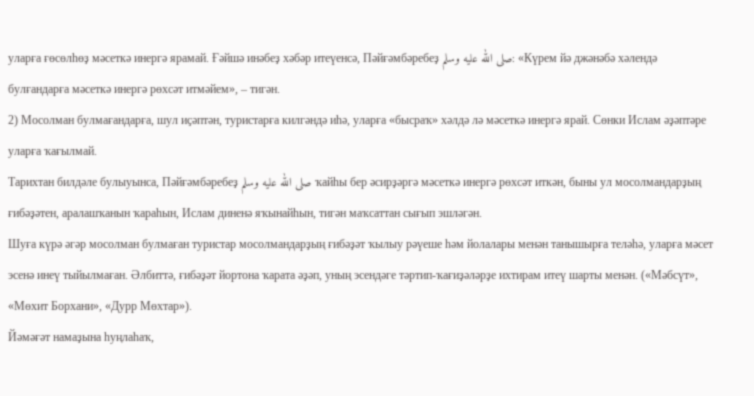уларға ғөсөлһөҙ мәсеткә инергә ярамай. Ғәйшә инәбеҙ хәбәр итеүенсә, Пәйғәмбәребеҙ صلى الله عليه وسلم: «Күрем йә джәнәбә хәлендә булғандарға мәсеткә инергә рөхсәт итмәйем», – тигән.
2) Мосолман булмағандарға, шул иҫәптән, туристарға килгәндә иһә, уларға «бысраҡ» хәлдә лә мәсеткә инергә ярай. Сөнки Ислам әҙәптәре уларға ҡағылмай.
Тарихтан билдәле булыуынса, Пәйғәмбәребеҙ صلى الله عليه وسلم ҡайһы бер әсирҙәргә мәсеткә инергә рөхсәт иткән, быны ул мосолмандарҙың ғибәҙәтен, аралашҡанын ҡараһын, Ислам диненә яҡынайһын, тигән маҡсаттан сығып эшләгән.
Шуға күрә әгәр мосолман булмаған туристар мосолмандарҙың ғибәҙәт ҡылыу рәүеше һәм йолалары менән танышырға теләһә, уларға мәсет эсенә инеү тыйылмаған. Әлбиттә, ғибәҙәт йортона ҡарата әҙәп, уның эсендәге тәртип-ҡағиҙәләрҙе ихтирам итеү шарты менән. («Мәбсүт», «Мөхит Борхани», «Дурр Мөхтар»).
Йәмәғәт намаҙына һуңлаһаҡ,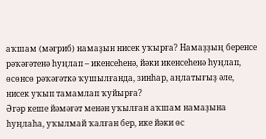аҡшам (мәғриб) намаҙын нисек уҡырға? Намаҙҙың беренсе рәҡәғәтенә һуңлап – икенсеһенә, йәки икенсеһенә һуңлап, өсөнсө рәҡәғәткә ҡушылғанда, зинһар, аңлатығыҙ әле, нисек уҡып тамамлап ҡуйырға?
Әгәр кеше йәмәғәт менән уҡылған аҡшам намаҙына һуңлаһа, уҡылмай ҡалған бер, ике йәки өс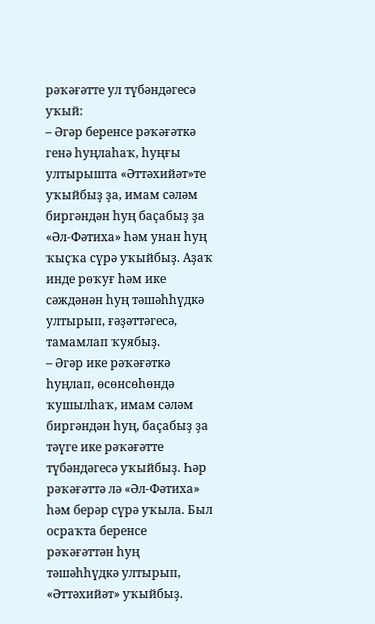рәҡәғәтте ул түбәндәгесә уҡый:
– Әгәр беренсе рәҡәғәткә генә һуңлаһаҡ, һуңғы ултырышта «Әттәхийәт»те уҡыйбыҙ ҙа, имам сәләм биргәндән һуң баҫабыҙ ҙа «Әл-Фәтиха» һәм унан һуң ҡыҫҡа сүрә уҡыйбыҙ. Аҙаҡ инде рөҡуғ һәм ике сәждәнән һуң тәшәһһүдкә ултырып, ғәҙәттәгесә, тамамлап ҡуябыҙ.
– Әгәр ике рәҡәғәткә һуңлап, өсөнсөһөндә ҡушылһаҡ, имам сәләм биргәндән һуң, баҫабыҙ ҙа тәүге ике рәҡәғәтте түбәндәгесә уҡыйбыҙ. Һәр рәҡәғәттә лә «Әл-Фәтиха» һәм берәр сүрә уҡыла. Был осраҡта беренсе рәҡәғәттән һуң тәшәһһүдкә ултырып, «Әттәхийәт» уҡыйбыҙ.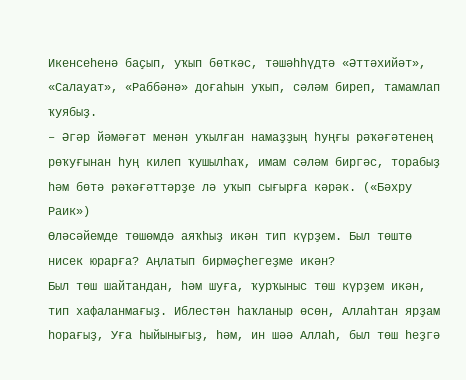Икенсеһенә баҫып, уҡып бөткәс, тәшәһһүдтә «Әттәхийәт», «Салауат», «Раббәнә» доғаһын уҡып, сәләм биреп, тамамлап ҡуябыҙ.
– Әгәр йәмәғәт менән уҡылған намаҙҙың һуңғы рәҡәғәтенең рөҡуғынан һуң килеп ҡушылһаҡ, имам сәләм биргәс, торабыҙ һәм бөтә рәҡәғәттәрҙе лә уҡып сығырға кәрәк. («Бәхру Раик»)
Өләсәйемде төшөмдә аяҡһыҙ икән тип күрҙем. Был төштө нисек юрарға? Аңлатып бирмәҫһегеҙме икән?
Был төш шайтандан, һәм шуға, ҡурҡыныс төш күрҙем икән, тип хафаланмағыҙ. Иблестән һаҡланыр өсөн, Аллаһтан ярҙам һорағыҙ, Уға һыйынығыҙ, һәм, ин шәә Аллаһ, был төш һеҙгә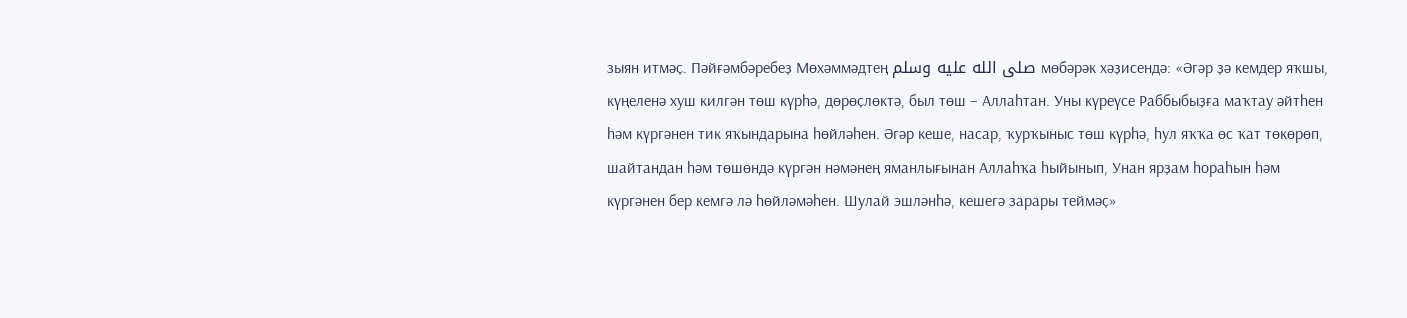зыян итмәҫ. Пәйғәмбәребеҙ Мөхәммәдтең صلى الله عليه وسلم мөбәрәк хәҙисендә: «Әгәр ҙә кемдер яҡшы, күңеленә хуш килгән төш күрһә, дөрөҫлөктә, был төш – Аллаһтан. Уны күреүсе Раббыбыҙға маҡтау әйтһен һәм күргәнен тик яҡындарына һөйләһен. Әгәр кеше, насар, ҡурҡыныс төш күрһә, һул яҡҡа өс ҡат төкөрөп, шайтандан һәм төшөндә күргән нәмәнең яманлығынан Аллаһҡа һыйынып, Унан ярҙам һораһын һәм күргәнен бер кемгә лә һөйләмәһен. Шулай эшләнһә, кешегә зарары теймәҫ»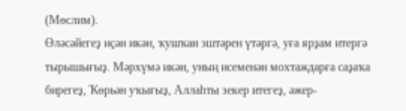(Мөслим).
Өләсәйегеҙ иҫән икән, ҡушҡан эштәрен үтәргә, уға ярҙам итергә тырышығыҙ. Мәрхүмә икән, уның исеменән мохтаждарға саҙаҡа бирегеҙ, Ҡөрьән уҡығыҙ, Аллаһты зекер итегеҙ, әжер-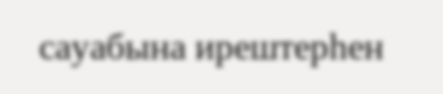сауабына ирештерһен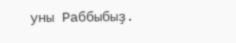уны Раббыбыҙ.